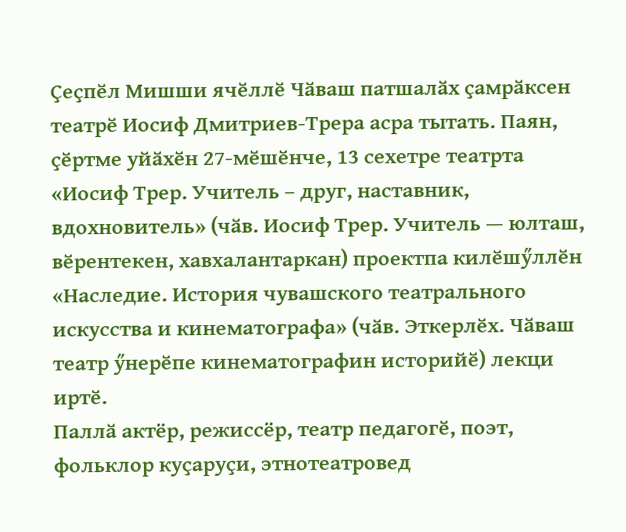Ҫеҫпӗл Мишши ячӗллӗ Чӑваш патшалӑх ҫамрӑксен театрӗ Иосиф Дмитриев-Трера асра тытать. Паян, ҫӗртме уйӑхӗн 27-мӗшӗнче, 13 сехетре театрта «Иосиф Трер. Учитель – друг, наставник, вдохновитель» (чӑв. Иосиф Трер. Учитель — юлташ, вӗрентекен, хавхалантаркан) проектпа килӗшӳллӗн «Наследие. История чувашского театрального искусства и кинематографа» (чӑв. Эткерлӗх. Чӑваш театр ӳнерӗпе кинематографин историйӗ) лекци иртӗ.
Паллӑ актёр, режиссёр, театр педагогӗ, поэт, фольклор куҫаруҫи, этнотеатровед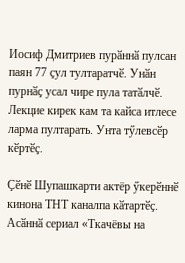Иосиф Дмитриев пурӑннӑ пулсан паян 77 ҫул тултаратчӗ. Унӑн пурнӑҫ усал чире пула татӑлчӗ.
Лекцие кирек кам та кайса итлесе ларма пултарать. Унта тӳлевсӗр кӗртӗҫ.

Ҫӗнӗ Шупашкарти актёр ӳкерӗннӗ кинона ТНТ каналпа кӑтартӗҫ. Асӑннӑ сериал «Ткачёвы на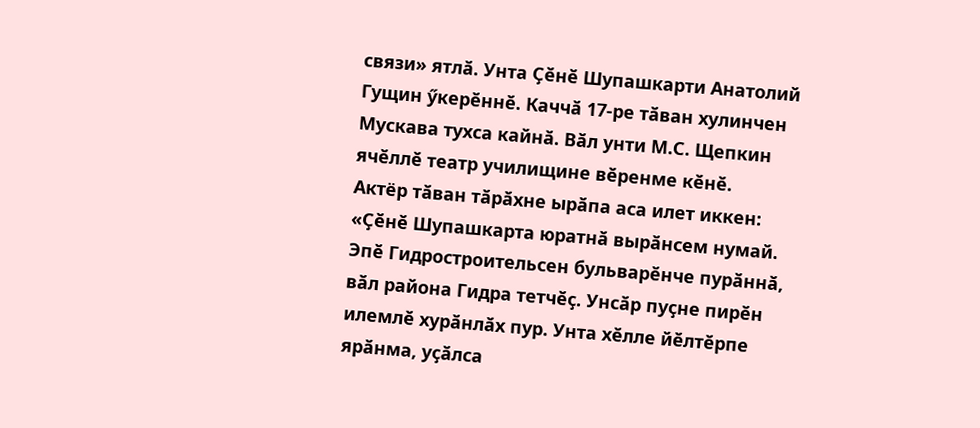связи» ятлӑ. Унта Ҫӗнӗ Шупашкарти Анатолий Гущин ӳкерӗннӗ. Каччӑ 17-ре тӑван хулинчен Мускава тухса кайнӑ. Вӑл унти М.С. Щепкин ячӗллӗ театр училищине вӗренме кӗнӗ.
Актёр тӑван тӑрӑхне ырӑпа аса илет иккен: «Ҫӗнӗ Шупашкарта юратнӑ вырӑнсем нумай. Эпӗ Гидростроительсен бульварӗнче пурӑннӑ, вӑл района Гидра тетчӗҫ. Унсӑр пуҫне пирӗн илемлӗ хурӑнлӑх пур. Унта хӗлле йӗлтӗрпе ярӑнма, уҫӑлса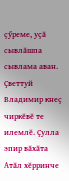ҫӳреме, уҫӑ сывлӑшпа сывлама аван. Ҫветтуй Владимир кнеҫ чиркӗвӗ те илемлӗ. Ҫулла эпир вӑхӑта Атӑл хӗрринче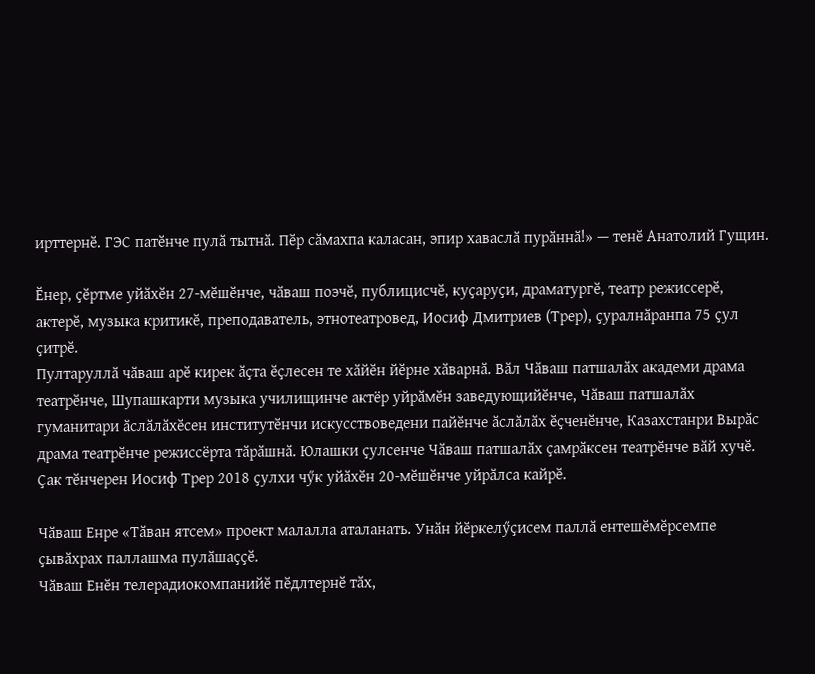ирттернӗ. ГЭС патӗнче пулӑ тытнӑ. Пӗр сӑмахпа каласан, эпир хаваслӑ пурӑннӑ!» — тенӗ Анатолий Гущин.

Ӗнер, ҫӗртме уйӑхӗн 27-мӗшӗнче, чӑваш поэчӗ, публицисчӗ, куҫаруҫи, драматургӗ, театр режиссерӗ, актерӗ, музыка критикӗ, преподаватель, этнотеатровед, Иосиф Дмитриев (Трер), ҫуралнӑранпа 75 ҫул ҫитрӗ.
Пултаруллӑ чӑваш арӗ кирек ӑҫта ӗҫлесен те хӑйӗн йӗрне хӑварнӑ. Вӑл Чӑваш патшалӑх академи драма театрӗнче, Шупашкарти музыка училищинче актёр уйрӑмӗн заведующийӗнче, Чӑваш патшалӑх гуманитари ӑслӑлӑхӗсен институтӗнчи искусствоведени пайӗнче ӑслӑлӑх ӗҫченӗнче, Казахстанри Вырӑс драма театрӗнче режиссёрта тӑрӑшнӑ. Юлашки ҫулсенче Чӑваш патшалӑх ҫамрӑксен театрӗнче вӑй хучӗ.
Ҫак тӗнчерен Иосиф Трер 2018 ҫулхи чӳк уйӑхӗн 20-мӗшӗнче уйрӑлса кайрӗ.

Чӑваш Енре «Тӑван ятсем» проект малалла аталанать. Унӑн йӗркелӳҫисем паллӑ ентешӗмӗрсемпе ҫывӑхрах паллашма пулӑшаҫҫӗ.
Чӑваш Енӗн телерадиокомпанийӗ пӗдлтернӗ тӑх,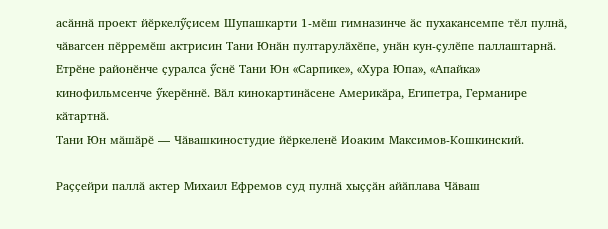асӑннӑ проект йӗркелӳҫисем Шупашкарти 1-мӗш гимназинче ӑс пухакансемпе тӗл пулнӑ, чӑвагсен пӗрремӗш актрисин Тани Юнӑн пултарулӑхӗпе, унӑн кун-ҫулӗпе паллаштарнӑ.
Етрӗне районӗнче ҫуралса ӳснӗ Тани Юн «Сарпике», «Хура Юпа», «Апайка» кинофильмсенче ӳкерӗннӗ. Вӑл кинокартинӑсене Америкӑра, Египетра, Германире кӑтартнӑ.
Тани Юн мӑшӑрӗ — Чӑвашкиностудие йӗркеленӗ Иоаким Максимов-Кошкинский.

Раҫҫейри паллӑ актер Михаил Ефремов суд пулнӑ хыҫҫӑн айӑплава Чӑваш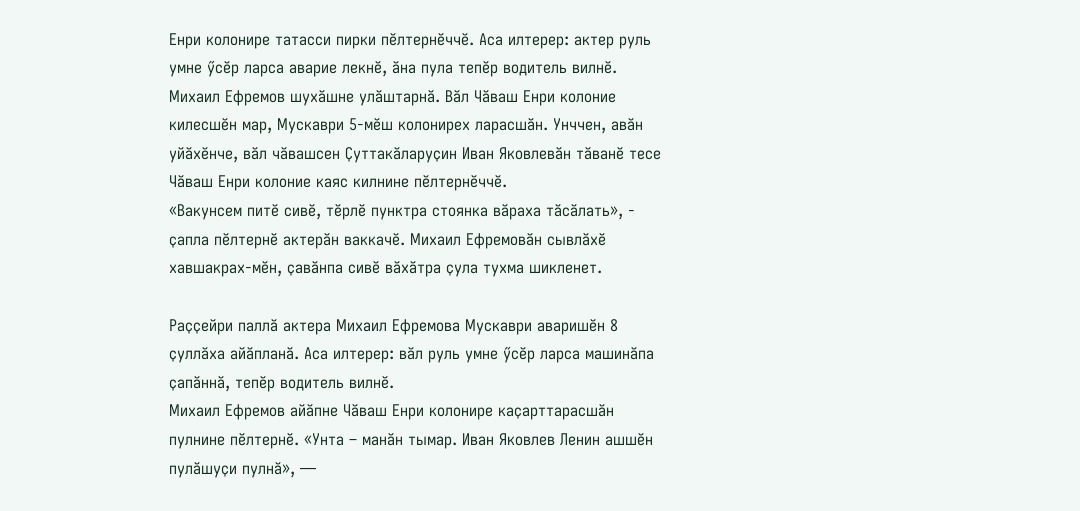Енри колонире татасси пирки пӗлтернӗччӗ. Аса илтерер: актер руль умне ӳсӗр ларса аварие лекнӗ, ӑна пула тепӗр водитель вилнӗ.
Михаил Ефремов шухӑшне улӑштарнӑ. Вӑл Чӑваш Енри колоние килесшӗн мар, Мускаври 5-мӗш колонирех ларасшӑн. Унччен, авӑн уйӑхӗнче, вӑл чӑвашсен Ҫуттакӑларуҫин Иван Яковлевӑн тӑванӗ тесе Чӑваш Енри колоние каяс килнине пӗлтернӗччӗ.
«Вакунсем питӗ сивӗ, тӗрлӗ пунктра стоянка вӑраха тӑсӑлать», - ҫапла пӗлтернӗ актерӑн ваккачӗ. Михаил Ефремовӑн сывлӑхӗ хавшакрах-мӗн, ҫавӑнпа сивӗ вӑхӑтра ҫула тухма шикленет.

Раҫҫейри паллӑ актера Михаил Ефремова Мускаври аваришӗн 8 ҫуллӑха айӑпланӑ. Аса илтерер: вӑл руль умне ӳсӗр ларса машинӑпа ҫапӑннӑ, тепӗр водитель вилнӗ.
Михаил Ефремов айӑпне Чӑваш Енри колонире каҫарттарасшӑн пулнине пӗлтернӗ. «Унта – манӑн тымар. Иван Яковлев Ленин ашшӗн пулӑшуҫи пулнӑ», —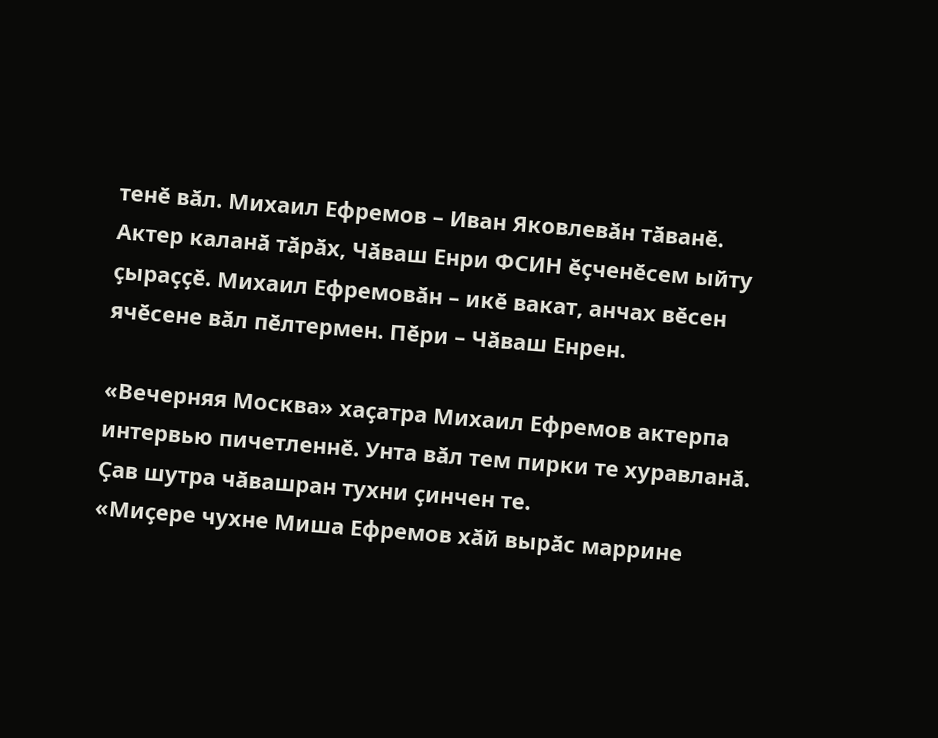тенӗ вӑл. Михаил Ефремов – Иван Яковлевӑн тӑванӗ.
Актер каланӑ тӑрӑх, Чӑваш Енри ФСИН ӗҫченӗсем ыйту ҫыраҫҫӗ. Михаил Ефремовӑн – икӗ вакат, анчах вӗсен ячӗсене вӑл пӗлтермен. Пӗри – Чӑваш Енрен.

«Вечерняя Москва» хаҫатра Михаил Ефремов актерпа интервью пичетленнӗ. Унта вӑл тем пирки те хуравланӑ. Ҫав шутра чӑвашран тухни ҫинчен те.
«Миҫере чухне Миша Ефремов хӑй вырӑс маррине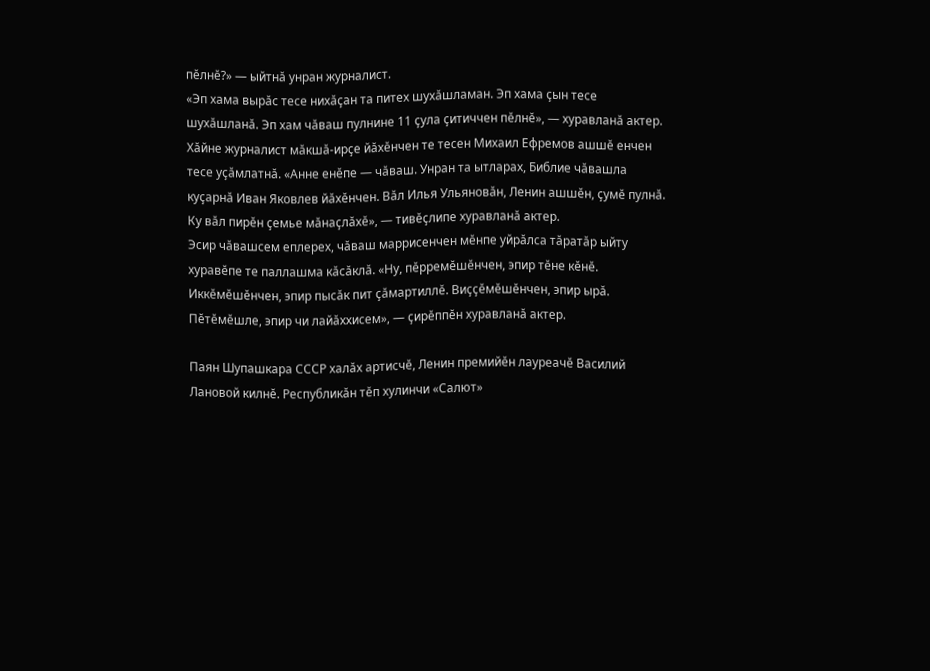пӗлнӗ?» — ыйтнӑ унран журналист.
«Эп хама вырӑс тесе нихӑҫан та питех шухӑшламан. Эп хама ҫын тесе шухӑшланӑ. Эп хам чӑваш пулнине 11 ҫула ҫитиччен пӗлнӗ», — хуравланӑ актер.
Хӑйне журналист мӑкшӑ-ирҫе йӑхӗнчен те тесен Михаил Ефремов ашшӗ енчен тесе уҫӑмлатнӑ. «Анне енӗпе — чӑваш. Унран та ытларах, Библие чӑвашла куҫарнӑ Иван Яковлев йӑхӗнчен. Вӑл Илья Ульяновӑн, Ленин ашшӗн, ҫумӗ пулнӑ. Ку вӑл пирӗн ҫемье мӑнаҫлӑхӗ», — тивӗҫлипе хуравланӑ актер.
Эсир чӑвашсем еплерех, чӑваш маррисенчен мӗнпе уйрӑлса тӑратӑр ыйту хуравӗпе те паллашма кӑсӑклӑ. «Ну, пӗрремӗшӗнчен, эпир тӗне кӗнӗ. Иккӗмӗшӗнчен, эпир пысӑк пит ҫӑмартиллӗ. Виҫҫӗмӗшӗнчен, эпир ырӑ. Пӗтӗмӗшле, эпир чи лайӑххисем», — ҫирӗппӗн хуравланӑ актер.

Паян Шупашкара СССР халӑх артисчӗ, Ленин премийӗн лауреачӗ Василий Лановой килнӗ. Республикӑн тӗп хулинчи «Салют»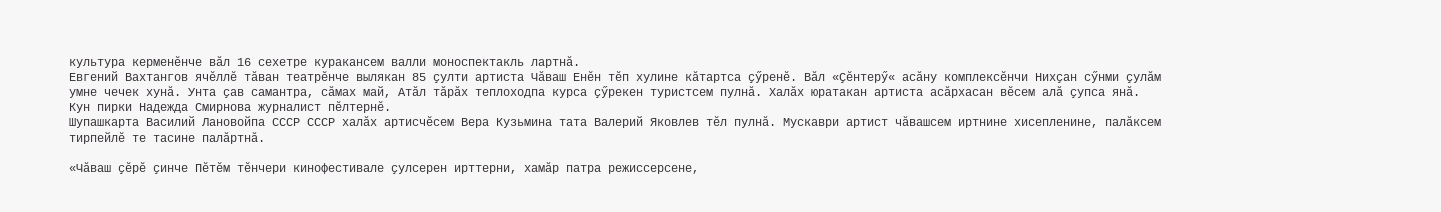культура керменӗнче вӑл 16 сехетре куракансем валли моноспектакль лартнӑ.
Евгений Вахтангов ячӗллӗ тӑван театрӗнче вылякан 85 ҫулти артиста Чӑваш Енӗн тӗп хулине кӑтартса ҫӳренӗ. Вӑл «Ҫӗнтерӳ« асӑну комплексӗнчи Нихҫан сӳнми ҫулӑм умне чечек хунӑ. Унта ҫав самантра, сӑмах май, Атӑл тӑрӑх теплоходпа курса ҫӳрекен туристсем пулнӑ. Халӑх юратакан артиста асӑрхасан вӗсем алӑ ҫупса янӑ. Кун пирки Надежда Смирнова журналист пӗлтернӗ.
Шупашкарта Василий Лановойпа СССР СССР халӑх артисчӗсем Вера Кузьмина тата Валерий Яковлев тӗл пулнӑ. Мускаври артист чӑвашсем иртнине хисепленине, палӑксем тирпейлӗ те тасине палӑртнӑ.

«Чӑваш ҫӗрӗ ҫинче Пӗтӗм тӗнчери кинофестивале ҫулсерен ирттерни, хамӑр патра режиссерсене,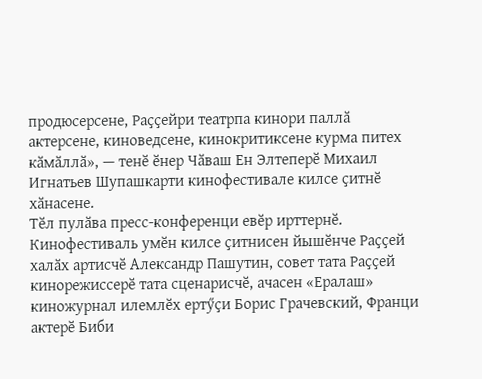продюсерсене, Раҫҫейри театрпа кинори паллӑ актерсене, киноведсене, кинокритиксене курма питех кӑмӑллӑ», — тенӗ ӗнер Чӑваш Ен Элтеперӗ Михаил Игнатьев Шупашкарти кинофестивале килсе ҫитнӗ хӑнасене.
Тӗл пулӑва пресс-конференци евӗр ирттернӗ. Кинофестиваль умӗн килсе ҫитнисен йышӗнче Раҫҫей халӑх артисчӗ Александр Пашутин, совет тата Раҫҫей кинорежиссерӗ тата сценарисчӗ, ачасен «Ералаш» киножурнал илемлӗх ертӳҫи Борис Грачевский, Франци актерӗ Биби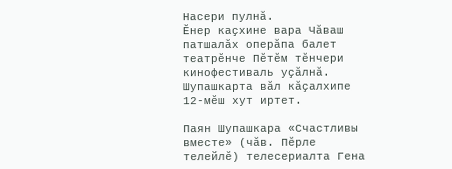Насери пулнӑ.
Ӗнер каҫхине вара Чӑваш патшалӑх оперӑпа балет театрӗнче Пӗтӗм тӗнчери кинофестиваль уҫӑлнӑ. Шупашкарта вӑл кӑҫалхипе 12-мӗш хут иртет.

Паян Шупашкара «Счастливы вместе» (чӑв. Пӗрле телейлӗ) телесериалта Гена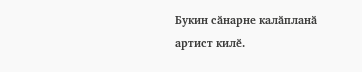Букин сӑнарне калӑпланӑ артист килӗ.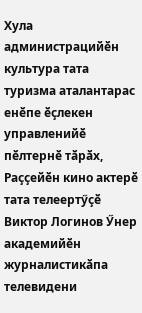Хула администрацийӗн культура тата туризма аталантарас енӗпе ӗҫлекен управленийӗ пӗлтернӗ тӑрӑх, Раҫҫейӗн кино актерӗ тата телеертӳҫӗ Виктор Логинов Ӳнер академийӗн журналистикӑпа телевидени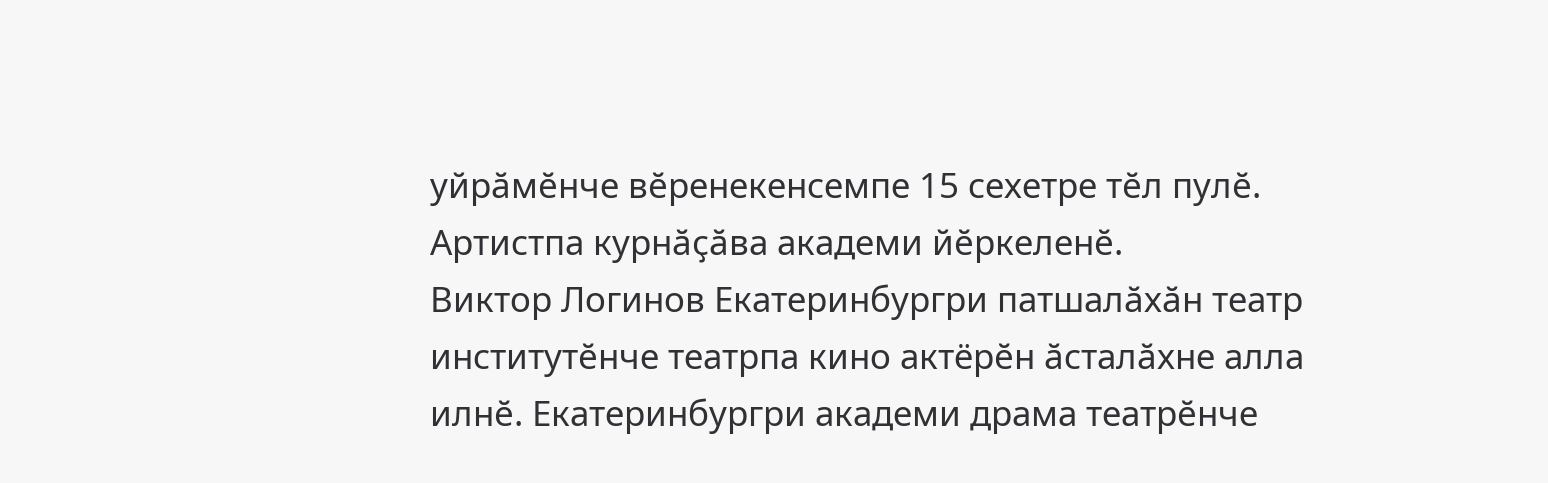уйрӑмӗнче вӗренекенсемпе 15 сехетре тӗл пулӗ. Артистпа курнӑҫӑва академи йӗркеленӗ.
Виктор Логинов Екатеринбургри патшалӑхӑн театр институтӗнче театрпа кино актёрӗн ӑсталӑхне алла илнӗ. Екатеринбургри академи драма театрӗнче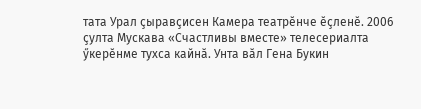тата Урал ҫыравҫисен Камера театрӗнче ӗҫленӗ. 2006 ҫулта Мускава «Счастливы вместе» телесериалта ӳкерӗнме тухса кайнӑ. Унта вӑл Гена Букин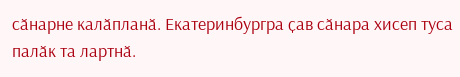сӑнарне калӑпланӑ. Екатеринбургра ҫав сӑнара хисеп туса палӑк та лартнӑ.